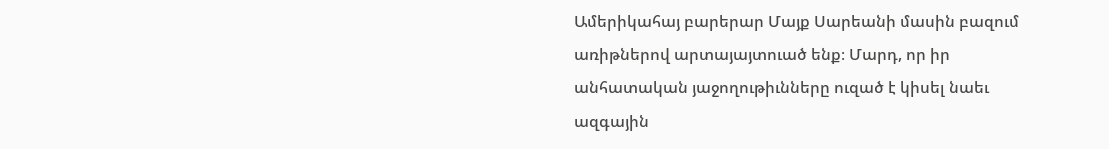Ամերիկահայ բարերար Մայք Սարեանի մասին բազում առիթներով արտայայտուած ենք։ Մարդ, որ իր անհատական յաջողութիւնները ուզած է կիսել նաեւ ազգային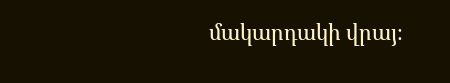մակարդակի վրայ։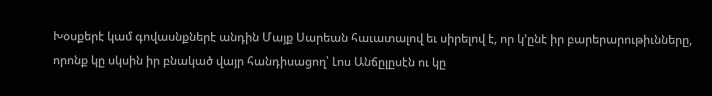Խօսքերէ կամ գովասնքներէ անդին Մայք Սարեան հաւատալով եւ սիրելով է, որ կ՚ընէ իր բարերարութիւնները, որոնք կը սկսին իր բնակած վայր հանդիսացող՝ Լոս Անճըլըսէն ու կը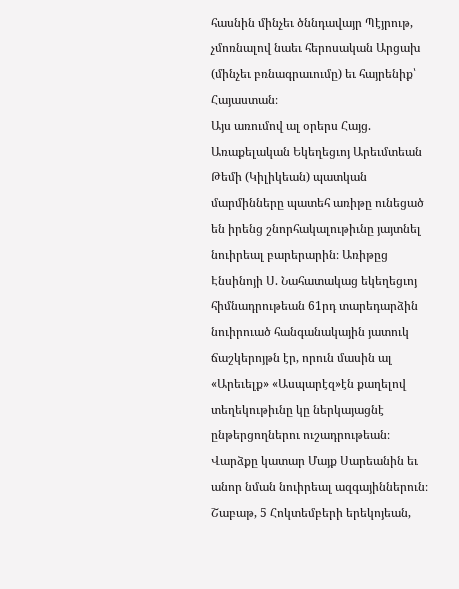հասնին մինչեւ ծննդավայր Պէյրութ, չմոռնալով նաեւ հերոսական Արցախ (մինչեւ բռնագրաւումը) եւ հայրենիք՝ Հայաստան։
Այս առումով ալ օրերս Հայց. Առաքելական Եկեղեցւոյ Արեւմտեան Թեմի (Կիլիկեան) պատկան մարմինները պատեհ առիթը ունեցած են իրենց շնորհակալութիւնը յայտնել նուիրեալ բարերարին։ Առիթըց Էնսինոյի Ս. Նահատակաց եկեղեցւոյ հիմնադրութեան 61րդ տարեդարձին նուիրուած հանգանակային յատուկ ճաշկերոյթն էր, որուն մասին ալ «Արեւելք» «Ասպարէզ»էն քաղելով տեղեկութիւնը կը ներկայացնէ ընթերցողներու ուշադրութեան։
Վարձքը կատար Մայք Սարեանին եւ անոր նման նուիրեալ ազգայիններուն։
Շաբաթ, 5 Հոկտեմբերի երեկոյեան,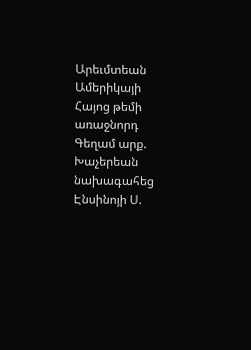Արեւմտեան Ամերիկայի Հայոց թեմի առաջնորդ Գեղամ արք. Խաչերեան նախագահեց Էնսինոյի Ս.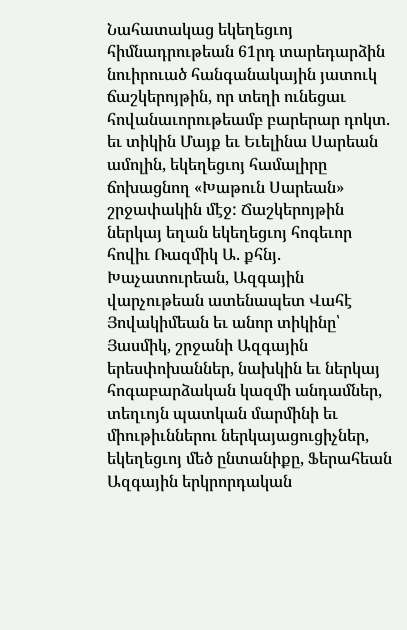Նահատակաց եկեղեցւոյ հիմնադրութեան 61րդ տարեդարձին նուիրուած հանգանակային յատուկ ճաշկերոյթին, որ տեղի ունեցաւ հովանաւորութեամբ բարերար դոկտ. եւ տիկին Մայք եւ Եւելինա Սարեան ամոլին, եկեղեցւոյ համալիրը ճոխացնող «Խաթուն Սարեան» շրջափակին մէջ: Ճաշկերոյթին ներկայ եղան եկեղեցւոյ հոգեւոր հովիւ Ռազմիկ Ա. քհնյ. Խաչատուրեան, Ազգային վարչութեան ատենապետ Վահէ Յովակիմեան եւ անոր տիկինը՝ Յասմիկ, շրջանի Ազգային երեսփոխաններ, նախկին եւ ներկայ հոգաբարձական կազմի անդամներ, տեղւոյն պատկան մարմինի եւ միութիւններու ներկայացուցիչներ, եկեղեցւոյ մեծ ընտանիքը, Ֆերահեան Ազգային երկրորդական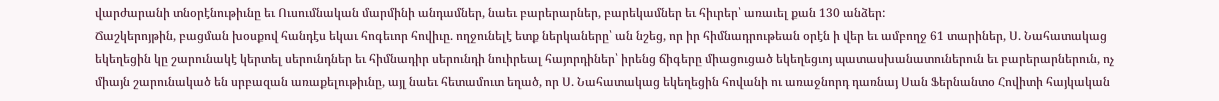վարժարանի տնօրէնութիւնը եւ Ուսումնական մարմինի անդամներ, նաեւ բարերարներ, բարեկամներ եւ հիւրեր՝ առաւել քան 130 անձեր:
Ճաշկերոյթին, բացման խօսքով հանդէս եկաւ հոգեւոր հովիւը. ողջունելէ ետք ներկաները՝ ան նշեց, որ իր հիմնադրութեան օրէն ի վեր եւ ամբողջ 61 տարիներ, Ս. Նահատակաց եկեղեցին կը շարունակէ կերտել սերունդներ եւ հիմնադիր սերունդի նուիրեալ հայորդիներ՝ իրենց ճիգերը միացուցած եկեղեցւոյ պատասխանատուներուն եւ բարերարներուն, ոչ միայն շարունակած են սրբազան առաքելութիւնը, այլ նաեւ հետամուտ եղած, որ Ս. Նահատակաց եկեղեցին հովանի ու առաջնորդ դառնայ Սան Ֆերնանտօ Հովիտի հայկական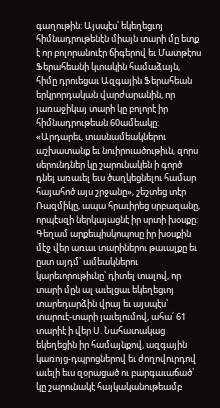գաղութին: Այսպէս՝ եկեղեցւոյ հիմնադրութենէն միայն տարի մը ետք է որ բոլորանուէր ճիգերով եւ Մատթէոս Ֆերահեանի կտակին համաձայն, հիմը դրուեցաւ Ազգային Ֆերահեան երկրորդական վարժարանին, որ յառաջիկայ տարի կը բոլորէ իր հիմնադրութեան 60ամեակը: «Արդարեւ, տասնամեակներու աշխատանք եւ նուիրուածութիւն, զորս սերունդներ կը շարունակեն ի գործ դնել առաւել եւս ծաղկեցնելու համար հայահոծ այս շրջանը», շեշտեց տէր Ռազմիկը, ապա հրաւիրեց սրբազանը, որպէսզի ներկայացնէ իր սրտի խօսքը:
Գեղամ արքեպիսկոպոսը իր խօսքին մէջ վեր առաւ տարիներու թաւալքը եւ ըստ այդմ՝ ամեակներու կարեւորութիւնը՝ դիտել տալով, որ տարի մըն ալ աւելցաւ եկեղեցւոյ տարեդարձին վրայ եւ այսպէս՝ տարուէ-տարի յաւելումով, ահա՛ 61 տարիէ ի վեր Ս. Նահատակաց եկեղեցին իր համայնքով, ազգային կառոյց-դպրոցներով եւ ժողովուրդով աւելի եւս զօրացած ու բարգաւաճած՝ կը շարունակէ հայկականութեամբ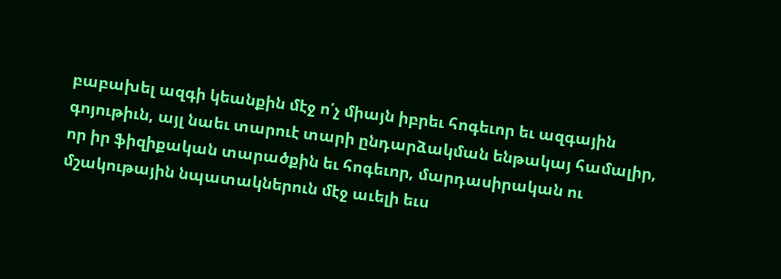բաբախել ազգի կեանքին մէջ ո՛չ միայն իբրեւ հոգեւոր եւ ազգային գոյութիւն, այլ նաեւ տարուէ տարի ընդարձակման ենթակայ համալիր, որ իր ֆիզիքական տարածքին եւ հոգեւոր, մարդասիրական ու մշակութային նպատակներուն մէջ աւելի եւս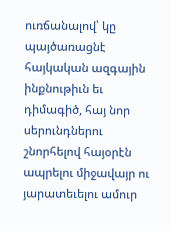ուռճանալով՝ կը պայծառացնէ հայկական ազգային ինքնութիւն եւ դիմագիծ, հայ նոր սերունդներու շնորհելով հայօրէն ապրելու միջավայր ու յարատեւելու ամուր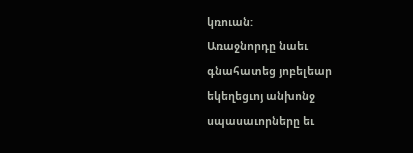կռուան:
Առաջնորդը նաեւ գնահատեց յոբելեար եկեղեցւոյ անխոնջ սպասաւորները եւ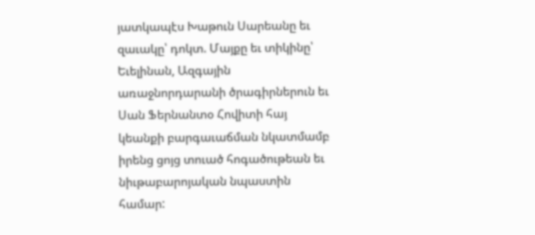յատկապէս Խաթուն Սարեանը եւ զաւակը՝ դոկտ. Մայքը եւ տիկինը՝ Եւելինան, Ազգային առաջնորդարանի ծրագիրներուն եւ Սան Ֆերնանտօ Հովիտի հայ կեանքի բարգաւաճման նկատմամբ իրենց ցոյց տուած հոգածութեան եւ նիւթաբարոյական նպաստին համար: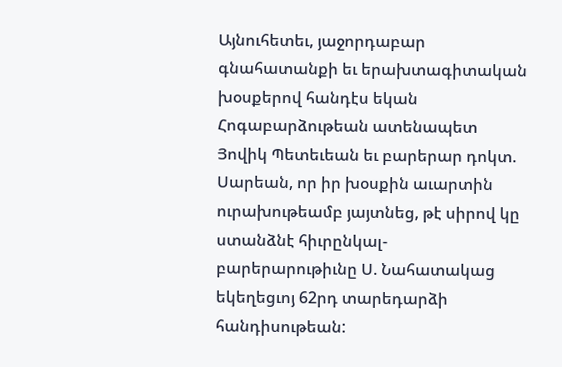Այնուհետեւ, յաջորդաբար գնահատանքի եւ երախտագիտական խօսքերով հանդէս եկան Հոգաբարձութեան ատենապետ Յովիկ Պետեւեան եւ բարերար դոկտ. Սարեան, որ իր խօսքին աւարտին ուրախութեամբ յայտնեց, թէ սիրով կը ստանձնէ հիւրընկալ-բարերարութիւնը Ս. Նահատակաց եկեղեցւոյ 62րդ տարեդարձի հանդիսութեան: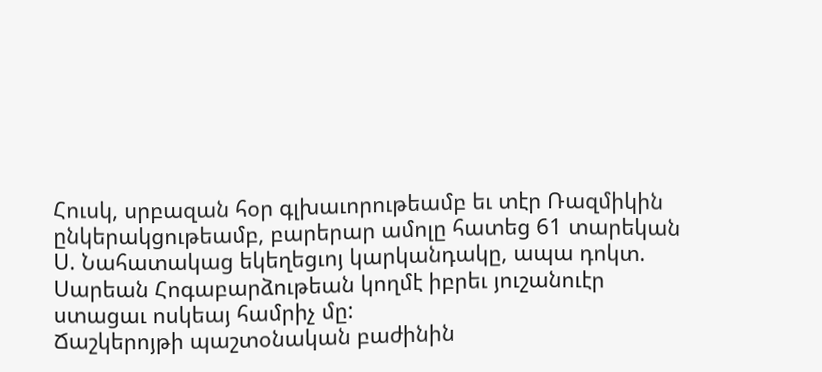Հուսկ, սրբազան հօր գլխաւորութեամբ եւ տէր Ռազմիկին ընկերակցութեամբ, բարերար ամոլը հատեց 61 տարեկան Ս. Նահատակաց եկեղեցւոյ կարկանդակը, ապա դոկտ. Սարեան Հոգաբարձութեան կողմէ իբրեւ յուշանուէր ստացաւ ոսկեայ համրիչ մը:
Ճաշկերոյթի պաշտօնական բաժինին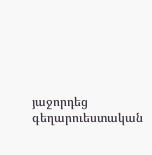յաջորդեց գեղարուեստական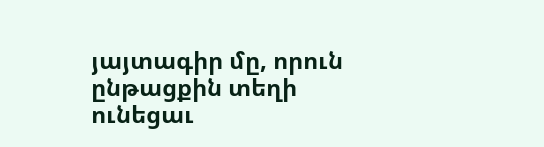յայտագիր մը, որուն ընթացքին տեղի ունեցաւ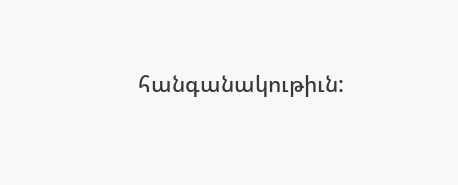հանգանակութիւն: